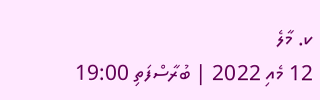ކ. މާލެ
12 މެއި 2022 | ބުރާސްފަތި 19:00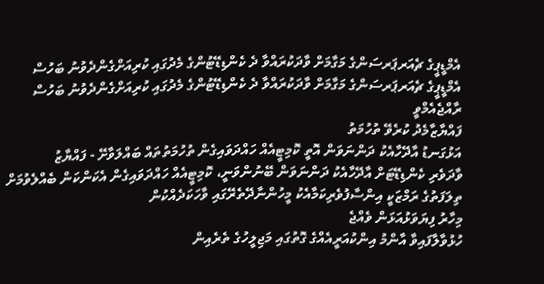އެމްޑީޕީގެ ޗެއަރޕަރސަންގެ މަގާމަށް ވާދަކުރައްވާ ދެ ކެންޑިޑޭޓުންގެ މެދުގައި ކުރިއަށްގެންދެވުނު ބަހުސް
އެމްޑީޕީގެ ޗެއަރޕަރސަންގެ މަގާމަށް ވާދަކުރައްވާ ދެ ކެންޑިޑޭޓުންގެ މެދުގައި ކުރިއަށްގެންދެވުނު ބަހުސް
ރާއްޖެއެމްވީ
ފައްޔާޒާމެދު ކުރެވޭ ތުހުމަތު
އަޅުގަނޑު އާދޭހާއެކު ދަންނަވަން އޮތީ ކޮމިޓީއެއް ހައްދަވައިގެން ތުހުމަތުތައް ބައްލަވާށޭ - ފައްޔާޒު
ވާދަވެރި ކެންޑިޑޭޓަށް އާދޭހާއެކު ދަންނަވަން ބޭނުންވަނީ، ކޮމިޓީއެއް ހައްދަވައިގެން އެކަންކަން ބެއްލެވުމަށް
ތިލަފަތުގެ ރަމްޒަކީ އިންސާފުވެރިކަމާއެކު މީހުންނާދޭތެރޭގައި ވާހަކަދެއްކުން
މިހާރު ފިޔަވަޅުއަޅަން ވެއްޖެ
ހުޅުވާލާފައިވާ އާންމު އިންކުއަރީއެއްގެ ގޮތުގައި މަޖިލީހުގެ ތެރެއިން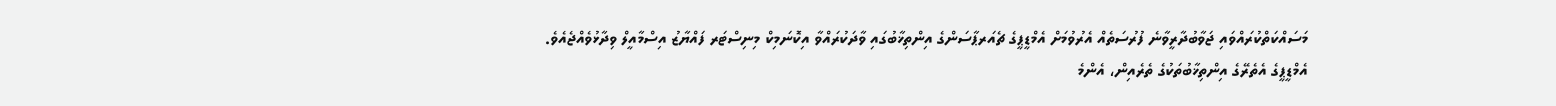މަސައްކަތްކުރައްވައި ޖަވާބުދާރީވާނެ ފުރުސަތެއް އެރުވުމަށް އެމްޑީޕީގެ ޗެއަރޕާސަންގެ އިންތިޚާބުގައި ވާދަކުރައްވާ އިކޮނަމިކް މިނިސްޓަރ ފައްޔާޒު އިސްމާއީލް ވިދާޅުވެއްޖެއެވެ.
އެމްޑީޕީގެ އެތެރޭގެ އިންތިޚާބުތަކުގެ ތެރެއިން، އެންމެ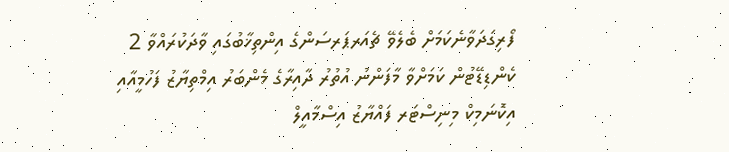ފޯރިގަދަވާނެކަމަށް ބެލެވޭ ޗެއަރޕަރސަންގެ އިންތިޚާބުގައި ވާދަކުރައްވާ 2 ކެންޑިޑޭޓުން ކަމަށްވާ މާފަންނު އުތުރު ދާއިރާގެ މެންބަރު އިމްތިޔާޒު ފަހުމީއާއި އިކޮނަމިކް މިނިސްޓަރ ފައްޔާޒު އިސްމާއީލް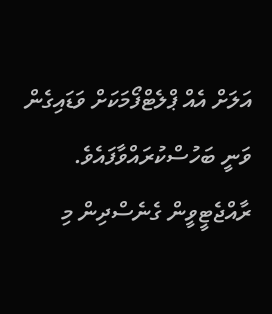އަލަށް އެއް ޕްލެޓްފޯމަކަށް ވަޑައިގެން ވަނީ ބަހުސްކުރައްވާފައެވެ. ރާއްޖެޓީވީން ގެނެސްދިން މި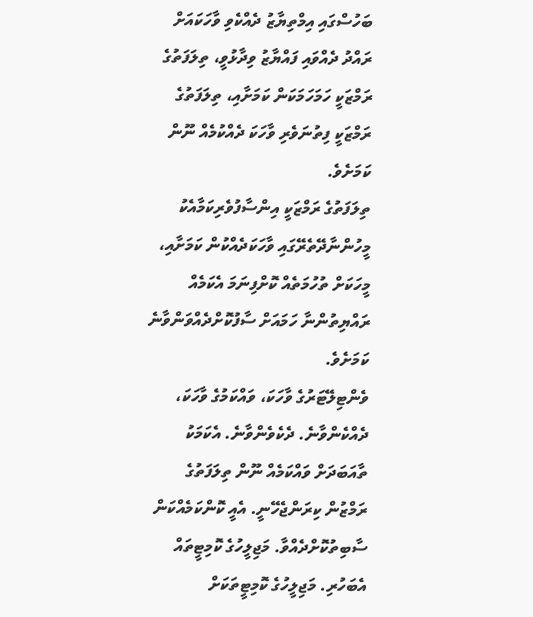ބަހުސްގައި އިމްތިޔާޒު ދެއްކެވި ވާހަކައަށް ރައްދު ދެއްވައި ފައްޔާޒު ވިދާޅުވީ، ތިލަފަތުގެ ރަމްޒަކީ ހަމަހަމަކަން ކަމަށާއި، ތިލަފަތުގެ ރަމްޒަކީ ފިތުނަވެރި ވާހަކަ ދެއްކުމެއް ނޫން ކަމަށެވެ.
ތިލަފަތުގެ ރަމްޒަކީ އިންސާފުވެރިކަމާއެކު މީހުންނާދޭތެރޭގައި ވާހަކަދެއްކުން ކަމަށާއި، މީހަކަށް ތުހުމަތެއް ކޮށްފިނަމަ އެކަމެއް ރައްޔިތުންނާ ހަމައަށް ސާފުކޮށްދެއްވަންވާނެ ކަމަށެވެ.
ވެންޓިލޭޓަރުގެ ވާހަކަ، ވައްކަމުގެ ވާހަކަ، ދެއްކެންވާނެ. ދެކެވެންވާނެ. އެކަމަކު ތާއަބަދަށް ވައްކަމެއް ނޫން ތިލަފަތުގެ ރަމްޒުން ކިރަންޖެހޭނީ. އެއީ ކޮންކަމެއްކަން ސާބިތުކޮށްދެއްވާ. މަޖިލީހުގެ ކޮމިޓީތައް އެބަހުރި. މަޖިލީހުގެ ކޮމިޓީތަކަށް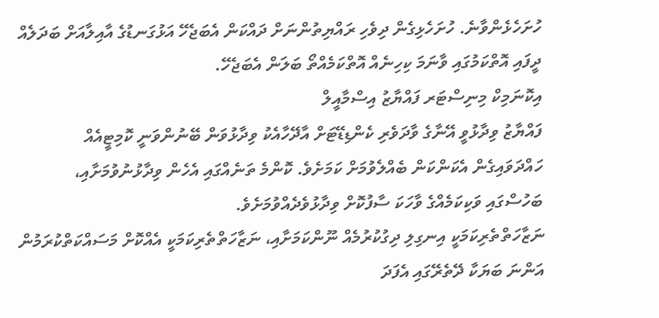ހުށަހެޅެންވާނެ. ހުށަހެޅިގެން ދިވެހި ރައްޔިތުންނަށް ދައްކަން އެބަޖެހޭ އަޅުގަނޑުގެ އާއިލާއަށް ބަދަލެއް ދީފައި އޮތްކަމުގައި ވާނަމަ ކިހިނެއް އޮތްކަމެއްތޯ ބަލަން އެބަޖެހޭ.
އިކޮނަމިކް މިނިސްޓަރ ފައްޔާޒު އިސްމާއީލް
ފައްޔާޒު ވިދާޅުވީ އޭނާގެ ވާދަވެރި ކެންޑިޑޭޓަށް އާދޭހާއެކު ވިދާޅުވަން ބޭނުންވަނީ ކޮމިޓީއެއް ހައްދަވައިގެން އެކަންކަން ބެއްލެވުމަށް ކަމަށެވެ. ކޮންމެ ތަނެއްގައި އެހެން ވިދާޅުނުވުމަށާއި، ބަހުސްގައި ވަކިކަމެއްގެ ވާހަކަ ސާފުކޮށް ވިދާޅުވެދެއްވުމަށެވެ.
ނަޒާހަތްތެރިކަމަކީ އިނގިލި ދިގުކުރުމެއް ނޫންކަމަށާއި، ނަޒާހަތްތެރިކަމަކީ އެއްކޮށް މަސައްކަތްކުރަމުން އަންނަ ބަޔަކާ ދޭތެރޭގައި އެފަދަ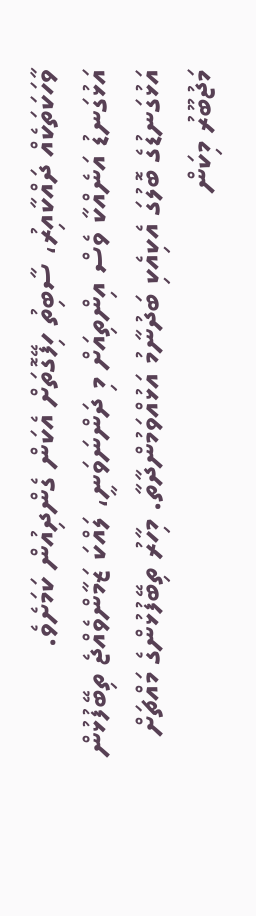ވާހަކަތަކެއް ދައްކާއިރު، ސާބިތު ހިފޭގޮތަށް އެކަން ގެންދިއުން ކަމަށެވެ.
އަޅުގަނޑު އަނެއްކާ ވެސް އިންތިއަށް މި ދަންނަވަނީ، ލައްކަ ޒަމާންވެއްޖެ ތިބޭފުޅުން އަޅުގަނޑުގެ ބޮލުގަ އެކިއެކި ބަދުނާމު އަޅުއްވަމުންދާތާ. މިހާރު ތިބޭފުޅުންގެ މައްޗަށް މަޖުބޫރު މިކަން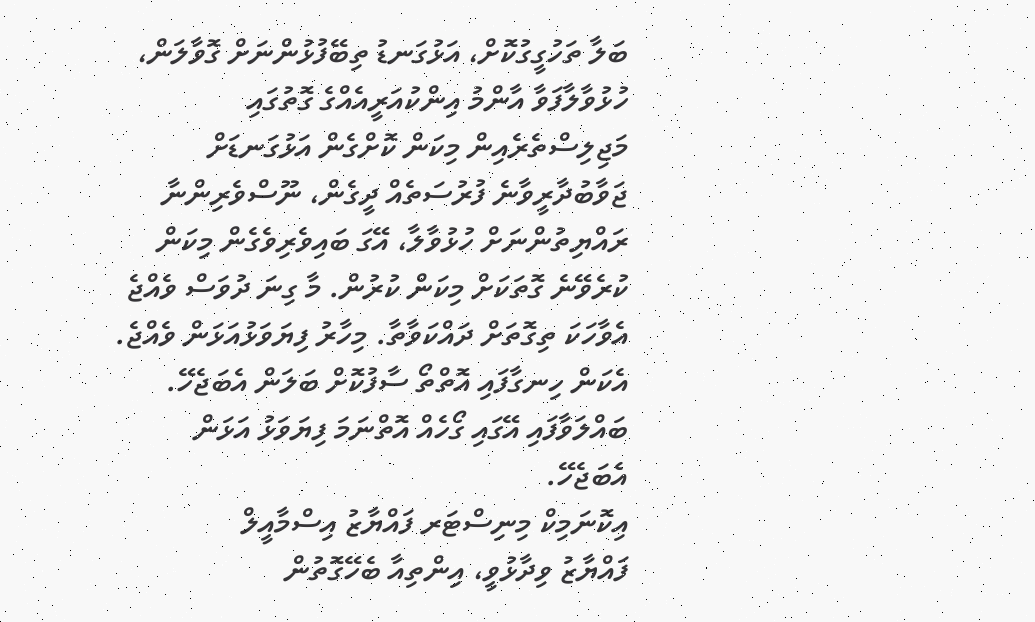ބަލާ ތަހުގީގުކޮށް، އަޅުގަނޑު ތިބޭފުޅުންނަށް ގޮވާލަން، ހުޅުވާލާފަވާ އާންމު އިންކުއަރީއެއްގެ ގޮތުގައި މަޖިލިސްތެރެއިން މިކަން ކޮށްގެން އަޅުގަނޑަށް ޖަވާބުދާރީވާނެ ފުރުސަތެއް ދީގެން، ނޫސްވެރިންނާ ރައްޔިތުންނަށް ހުޅުވާލާ، އޭގަ ބައިވެރިވެގެން މިކަން ކުރެވޭނެ ގޮތަކަށް މިކަން ކުރުން. މާ ގިނަ ދުވަސް ވެއްޖެ އެވާހަކަ ތިގޮތަށް ދައްކަވާތާ. މިހާރު ފިޔަވަޅުއަޅަން ވެއްޖެ. އެކަން ހިނގާފައި އޮތްތޯ ސާފުކޮށް ބަލަން އެބަޖެހޭ. ބައްލަވާފައި އޭގައި ގޯހެއް އޮތްނަމަ ފިޔަވަޅު އަޅަން އެބަޖެހޭ.
އިކޮނަމިކް މިނިސްޓަރ ފައްޔާޒު އިސްމާއީލް
ފައްޔާޒު ވިދާޅުވީ، އިންތިއާ ބެހޭގޮތުން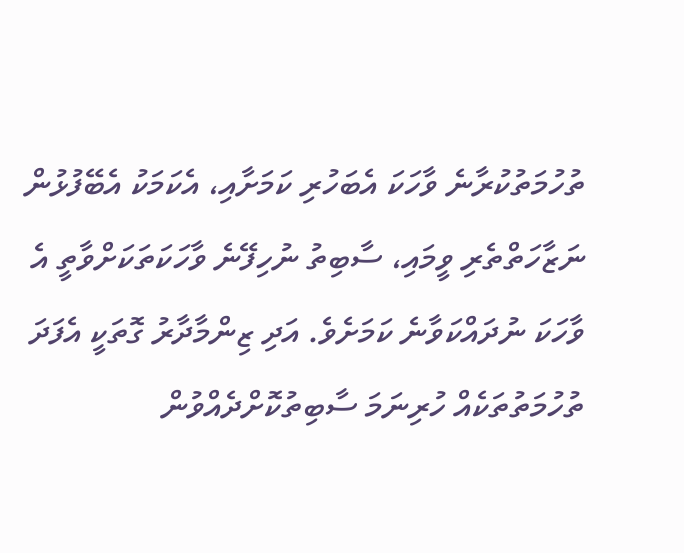ތުހުމަތުކުރާނެ ވާހަކަ އެބަހުރި ކަމަށާއި، އެކަމަކު އެބޭފުޅުން ނަޒާހަތްތެރި ވީމައި، ސާބިތު ނުހިފޭނެ ވާހަކަތަކަށްވާތީ އެ ވާހަކަ ނުދައްކަވާނެ ކަމަށެވެ. އަދި ޒިންމާދާރު ގޮތަކީ އެފަދަ ތުހުމަތުތަކެއް ހުރިނަމަ ސާބިތުކޮށްދެއްވުން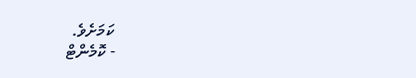ކަމަށެވެ.
- ކޮމެންޓް